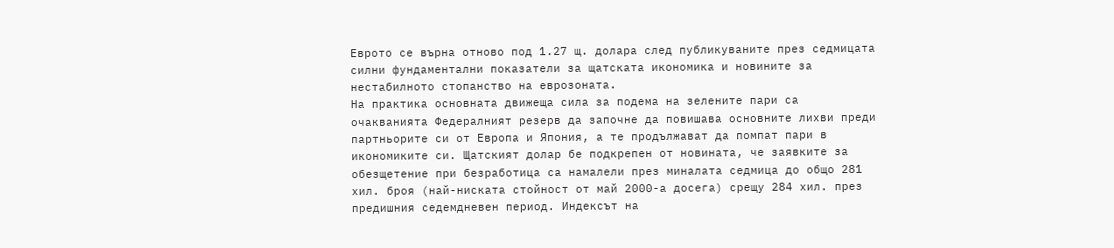Еврото се върна отново под 1.27 щ. долара след публикуваните през седмицата силни фундаментални показатели за щатската икономика и новините за нестабилното стопанство на еврозоната.
На практика основната движеща сила за подема на зелените пари са очакванията Федералният резерв да започне да повишава основните лихви преди партньорите си от Европа и Япония, а те продължават да помпат пари в икономиките си. Щатският долар бе подкрепен от новината, че заявките за обезщетение при безработица са намалели през миналата седмица до общо 281 хил. броя (най-ниската стойност от май 2000-а досега) срещу 284 хил. през предишния седемдневен период. Индексът на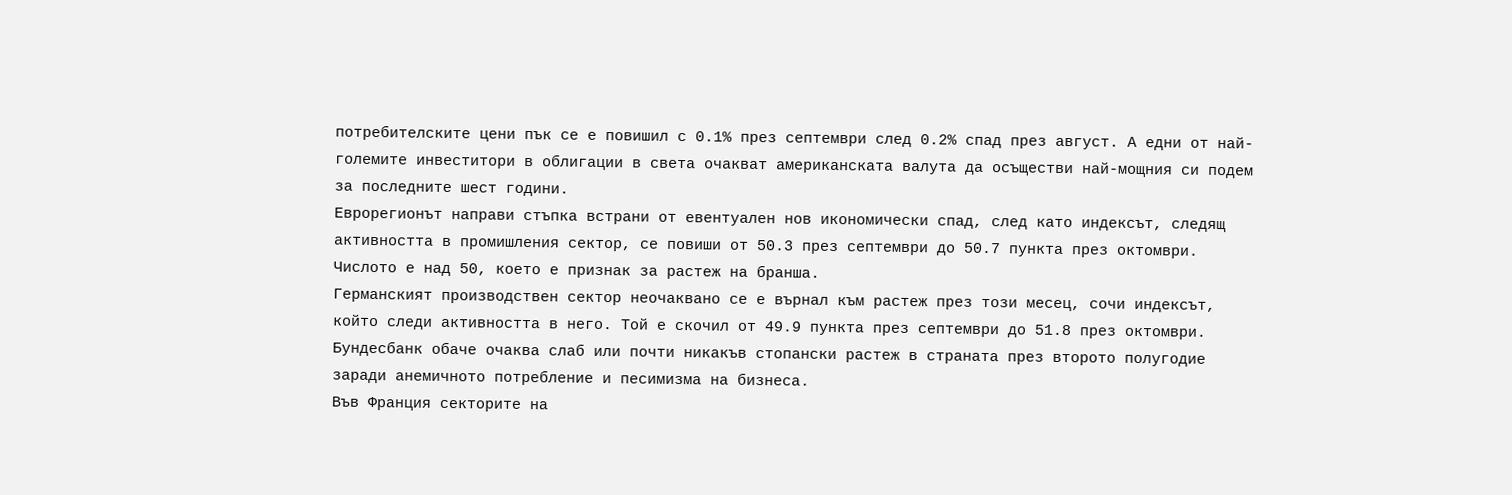потребителските цени пък се е повишил с 0.1% през септември след 0.2% спад през август. А едни от най-големите инвеститори в облигации в света очакват американската валута да осъществи най-мощния си подем за последните шест години.
Еврорегионът направи стъпка встрани от евентуален нов икономически спад, след като индексът, следящ активността в промишления сектор, се повиши от 50.3 през септември до 50.7 пункта през октомври. Числото е над 50, което е признак за растеж на бранша.
Германският производствен сектор неочаквано се е върнал към растеж през този месец, сочи индексът, който следи активността в него. Той е скочил от 49.9 пункта през септември до 51.8 през октомври. Бундесбанк обаче очаква слаб или почти никакъв стопански растеж в страната през второто полугодие заради анемичното потребление и песимизма на бизнеса.
Във Франция секторите на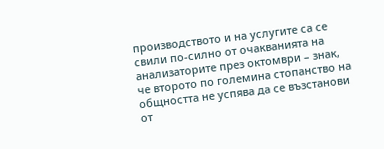производството и на услугите са се свили по-силно от очакванията на анализаторите през октомври – знак, че второто по големина стопанство на общността не успява да се възстанови от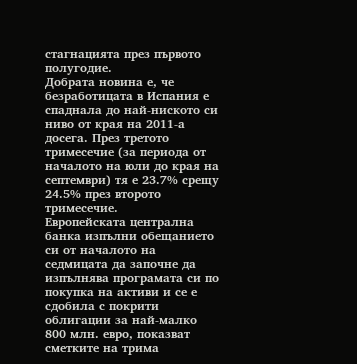стагнацията през първото полугодие.
Добрата новина е, че безработицата в Испания е спаднала до най-ниското си ниво от края на 2011-а досега. През третото тримесечие (за периода от началото на юли до края на септември) тя е 23.7% срещу 24.5% през второто тримесечие.
Европейската централна банка изпълни обещанието си от началото на седмицата да започне да изпълнява програмата си по покупка на активи и се е сдобила с покрити облигации за най-малко 800 млн. евро, показват сметките на трима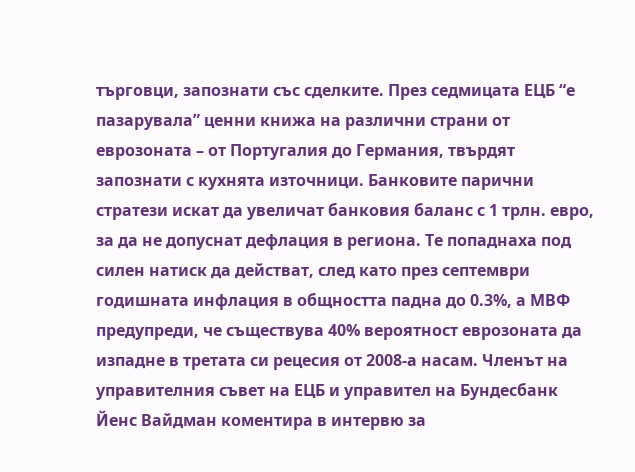търговци, запознати със сделките. През седмицата ЕЦБ “е пазарувала” ценни книжа на различни страни от еврозоната – от Португалия до Германия, твърдят запознати с кухнята източници. Банковите парични стратези искат да увеличат банковия баланс с 1 трлн. евро, за да не допуснат дефлация в региона. Те попаднаха под силен натиск да действат, след като през септември годишната инфлация в общността падна до 0.3%, а МВФ предупреди, че съществува 40% вероятност еврозоната да изпадне в третата си рецесия от 2008-а насам. Членът на управителния съвет на ЕЦБ и управител на Бундесбанк Йенс Вайдман коментира в интервю за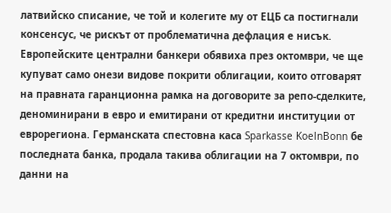латвийско списание, че той и колегите му от ЕЦБ са постигнали консенсус, че рискът от проблематична дефлация е нисък.
Европейските централни банкери обявиха през октомври, че ще купуват само онези видове покрити облигации, които отговарят на правната гаранционна рамка на договорите за репо-сделките, деноминирани в евро и емитирани от кредитни институции от еврорегиона. Германската спестовна каса Sparkasse KoelnBonn бе последната банка, продала такива облигации на 7 октомври, по данни на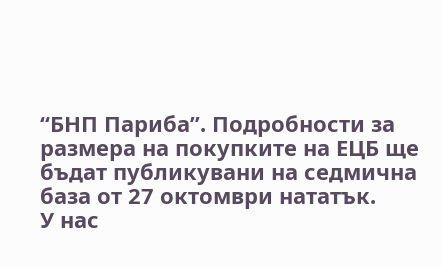“БНП Париба”. Подробности за размера на покупките на ЕЦБ ще бъдат публикувани на седмична база от 27 октомври нататък.
У нас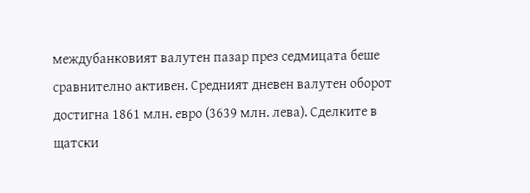междубанковият валутен пазар през седмицата беше сравнително активен. Средният дневен валутен оборот достигна 1861 млн. евро (3639 млн. лева). Сделките в щатски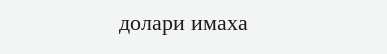долари имаха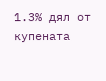1.3% дял от купената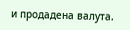и продадена валута.